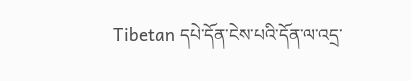Tibetan དཔེ་དོན་ངེས་པའི་དོན་ལ་འདྲ་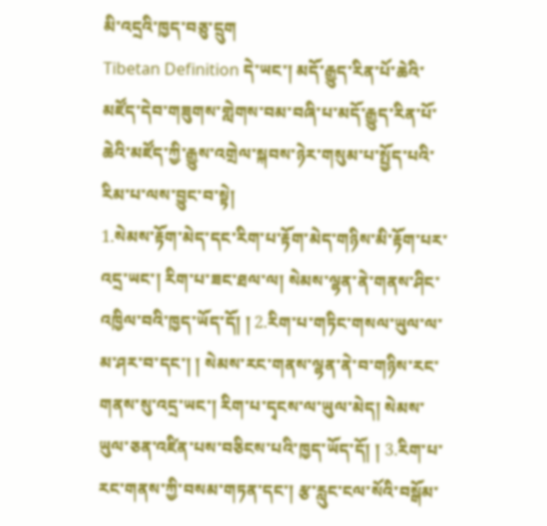མི་འདྲའི་ཁྱད་བཅུ་དྲུག
Tibetan Definition དེ་ཡང་། མདོ་རྒྱུད་རིན་པོ་ཆེའི་མཛོད་དེབ་གཟུགས་གླེགས་བམ་བཞི་པ་མདོ་རྒྱུད་རིན་པོ་ཆེའི་མཛོད་ཀྱི་རྒྱུས་འགྲེལ་སྐབས་ཉེར་གསུམ་པ་སྤྱོད་པའི་རིམ་པ་ལས་བྱུང་བ་སྟེ།
1.སེམས་རྟོག་མེད་དང་རིག་པ་རྟོག་མེད་གཉིས་མི་རྟོག་པར་འདྲ་ཡང་། རིག་པ་ཟང་ཐལ་ལ། སེམས་ལྷན་ནེ་གནས་ཤིང་འཁྱིལ་བའི་ཁྱད་ཡོད་དོ། ། 2.རིག་པ་གཏིང་གསལ་ཡུལ་ལ་མ་ཤར་བ་དང་། ། སེམས་རང་གནས་ལྷན་ནེ་བ་གཉིས་རང་གནས་སུ་འདྲ་ཡང་། རིག་པ་དྭངས་ལ་ཡུལ་མེད། སེམས་ཡུལ་ཅན་འཛིན་པས་བཅིངས་པའི་ཁྱད་ཡོད་དོ། ། 3.རིག་པ་རང་གནས་ཀྱི་བསམ་གཏན་དང་། རྩ་རླུང་ངལ་སོའི་བསྒོམ་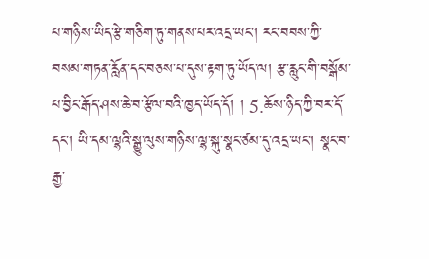པ་གཉིས་ཡིད་རྩེ་གཅིག་ཏུ་གནས་པར་འདྲ་ཡང་། རང་བབས་ཀྱི་བསམ་གཏན་རློན་དང་བཅས་པ་དུས་རྟག་ཏུ་ཡོད་ལ། རྩ་རླུང་གི་བསྒོམ་པ་བྱིང་རྒོད་ཤས་ཆེ་བ་རྩོལ་བའི་ཁྱད་ཡོད་དོ། ། 5.ཆོས་ཉིད་ཀྱི་བར་དོ་དང་། ཡི་དམ་ལྷའི་སྒྱུ་ལུས་གཉིས་ལྷ་སྐུ་སྣང་ཙམ་དུ་འདྲ་ཡང་། སྣང་བ་རྒྱ་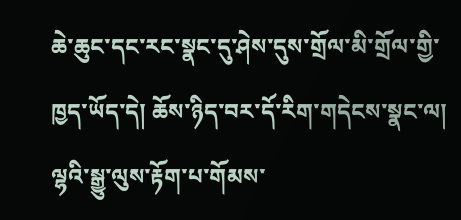ཆེ་ཆུང་དང་རང་སྣང་དུ་ཤེས་དུས་གྲོལ་མི་གྲོལ་གྱི་ཁྱད་ཡོད་དེ། ཆོས་ཉིད་བར་དོ་རིག་གདེངས་སྣང་ལ། ལྷའི་སྒྱུ་ལུས་རྟོག་པ་གོམས་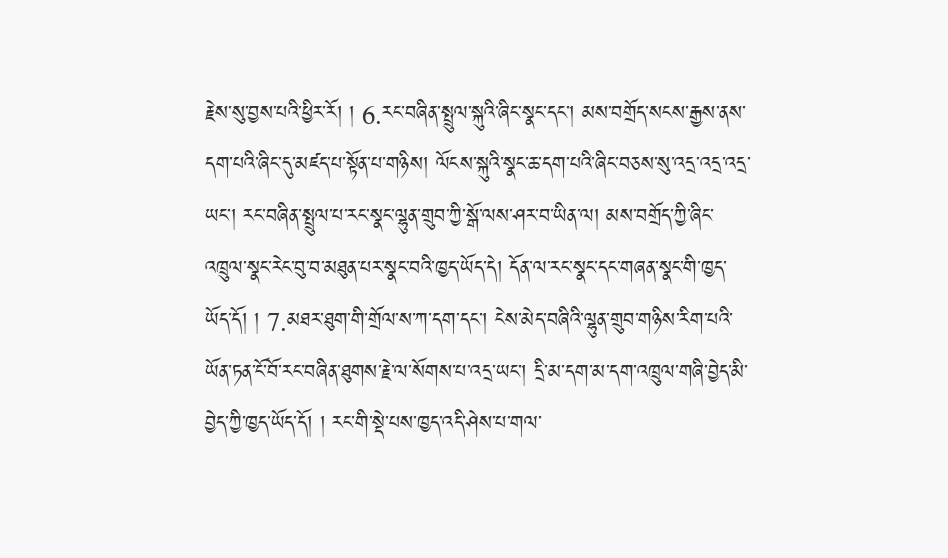རྗེས་སུ་བྱས་པའི་ཕྱིར་རོ། ། 6.རང་བཞིན་སྤྲུལ་སྐུའི་ཞིང་སྣང་དང་། མས་བགྲོད་སངས་རྒྱས་ནས་དག་པའི་ཞིང་དུ་མཛད་པ་སྟོན་པ་གཉིས། ལོངས་སྐུའི་སྣང་ཆ་དག་པའི་ཞིང་བཅས་སུ་འདྲ་འདྲ་འདྲ་ཡང་། རང་བཞིན་སྤྲུལ་པ་རང་སྣང་ལྷུན་གྲུབ་ཀྱི་སྒོ་ལས་ཤར་བ་ཡིན་ལ། མས་བགྲོད་ཀྱི་ཞིང་འཁྲུལ་སྣང་རེང་བུ་བ་མཐུན་པར་སྣང་བའི་ཁྱད་ཡོད་དེ། དོན་ལ་རང་སྣང་དང་གཞན་སྣང་གི་ཁྱད་ཡོད་དོ། ། 7.མཐར་ཐུག་གི་གྲོལ་ས་ཀ་དག་དང་། ངེས་མེད་བཞིའི་ལྷུན་གྲུབ་གཉིས་རིག་པའི་ཡོན་ཏན་ངོ་བོ་རང་བཞིན་ཐུགས་རྗེ་ལ་སོགས་པ་འདྲ་ཡང་། དྲི་མ་དག་མ་དག་འཁྲུལ་གཞི་བྱེད་མི་བྱེད་ཀྱི་ཁྱད་ཡོད་དོ། ། རང་གི་སྡེ་པས་ཁྱད་འདི་ཤེས་པ་གལ་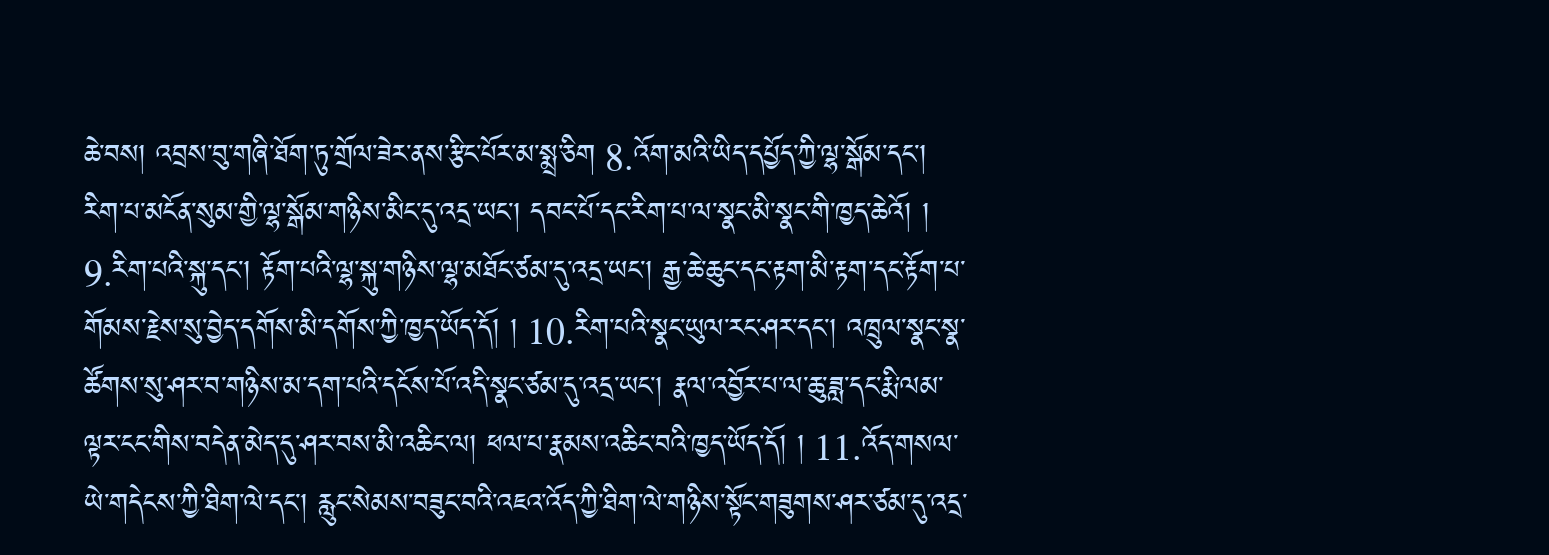ཆེ་བས། འབྲས་བུ་གཞི་ཐོག་ཏུ་གྲོལ་ཟེར་ནས་རྩིང་པོར་མ་སྨྲ་ཅིག 8.འོག་མའི་ཡིད་དཔྱོད་ཀྱི་ལྷ་སྒོམ་དང་། རིག་པ་མངོན་སུམ་གྱི་ལྷ་སྒོམ་གཉིས་མིང་དུ་འདྲ་ཡང་། དབང་པོ་དང་རིག་པ་ལ་སྣང་མི་སྣང་གི་ཁྱད་ཆེའོ། ། 9.རིག་པའི་སྐུ་དང་། རྟོག་པའི་ལྷ་སྐུ་གཉིས་ལྷ་མཐོང་ཙམ་དུ་འདྲ་ཡང་། རྒྱ་ཆེ་ཆུང་དང་རྟག་མི་རྟག་དང་རྟོག་པ་གོམས་རྗེས་སུ་བྱེད་དགོས་མི་དགོས་ཀྱི་ཁྱད་ཡོད་དོ། ། 10.རིག་པའི་སྣང་ཡུལ་རང་ཤར་དང་། འཁྲུལ་སྣང་སྣ་ཚོགས་སུ་ཤར་བ་གཉིས་མ་དག་པའི་དངོས་པོ་འདི་སྣང་ཙམ་དུ་འདྲ་ཡང་། རྣལ་འབྱོར་པ་ལ་ཆུ་ཟླ་དང་རྨི་ལམ་ལྟར་ངང་གིས་བདེན་མེད་དུ་ཤར་བས་མི་འཆིང་ལ། ཕལ་པ་རྣམས་འཆིང་བའི་ཁྱད་ཡོད་དོ། ། 11.འོད་གསལ་ཡེ་གདེངས་ཀྱི་ཐིག་ལེ་དང་། རླུང་སེམས་བཟུང་བའི་འཇའ་འོད་ཀྱི་ཐིག་ལེ་གཉིས་སྟོང་གཟུགས་ཤར་ཙམ་དུ་འདྲ་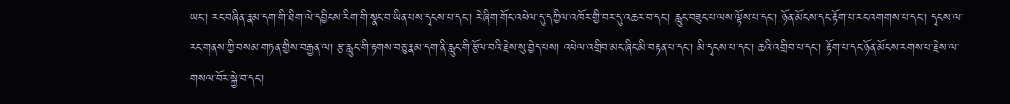ཡང་། རང་བཞིན་རྣམ་དག་གི་ཐིག་ལེ་དབྱིངས་རིག་གི་སྣང་བ་ཡིན་པས་དྭངས་པ་དང་། རེ་ཞིག་གོང་འཕེལ་དུ་དཀྱིལ་འཁོར་གྱི་བར་དུ་འཆར་བ་དང་། རླུང་བཟུང་པ་ལས་ལྟོས་པ་དང་། ཉོན་མོངས་དང་རྟོག་པ་རང་འགགས་པ་དང་། དྭངས་ལ་རང་གནས་ཀྱི་བསམ་གཏན་གྱིས་བརྒྱན་ལ། རྩ་རླུང་གི་རྟགས་བཅུ་རྣམ་དག་ནི་རླུང་གི་རྩོལ་བའི་རྗེས་སུ་བྱེད་པས། འཕེལ་འགྲིབ་མང་ཞིང་མི་བརྟན་པ་དང་། མི་དྭངས་པ་དང་། ཆའི་འགྲིབ་པ་དང་། རྟོག་པ་དང་ཉོན་མོངས་རགས་པ་རྗེས་ལ་གསལ་བོར་སྐྱེ་བ་དང་།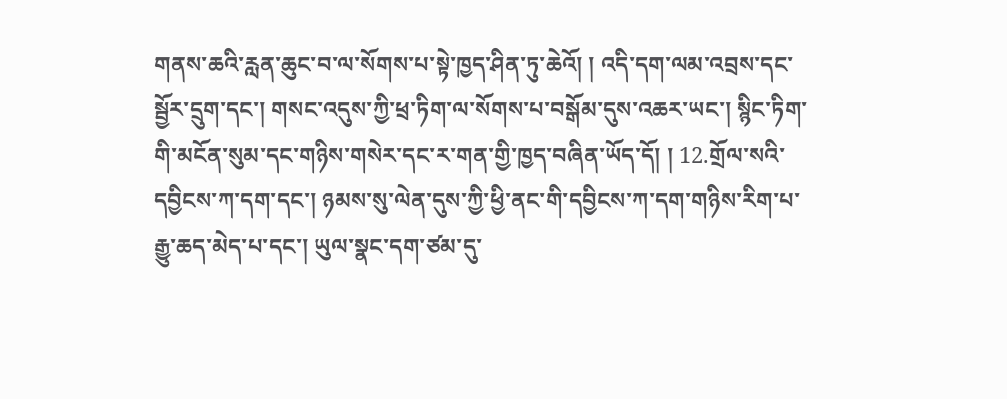གནས་ཆའི་རླན་ཆུང་བ་ལ་སོགས་པ་སྟེ་ཁྱད་ཤིན་ཏུ་ཆེའོ། ། འདི་དག་ལམ་འབྲས་དང་སྦྱོར་དྲུག་དང་། གསང་འདུས་ཀྱི་ཕྲ་ཏིག་ལ་སོགས་པ་བསྒོམ་དུས་འཆར་ཡང་། སྙིང་ཏིག་གི་མངོན་སུམ་དང་གཉིས་གསེར་དང་ར་གན་གྱི་ཁྱད་བཞིན་ཡོད་དོ། ། 12.གྲོལ་སའི་དབྱིངས་ཀ་དག་དང་། ཉམས་སུ་ལེན་དུས་ཀྱི་ཕྱི་ནང་གི་དབྱིངས་ཀ་དག་གཉིས་རིག་པ་རྒྱུ་ཆད་མེད་པ་དང་། ཡུལ་སྣང་དག་ཙམ་དུ་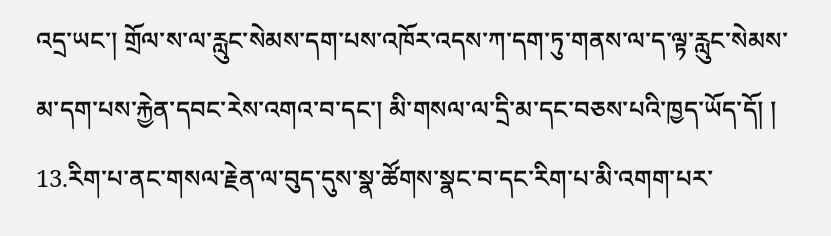འདྲ་ཡང་། གྲོལ་ས་ལ་རླུང་སེམས་དག་པས་འཁོར་འདས་ཀ་དག་ཏུ་གནས་ལ་ད་ལྟ་རླུང་སེམས་མ་དག་པས་རྐྱེན་དབང་རེས་འགའ་བ་དང་། མི་གསལ་ལ་དྲི་མ་དང་བཅས་པའི་ཁྱད་ཡོད་དོ། ། 13.རིག་པ་ནང་གསལ་རྗེན་ལ་བུད་དུས་སྣ་ཚོགས་སྣང་བ་དང་རིག་པ་མི་འགག་པར་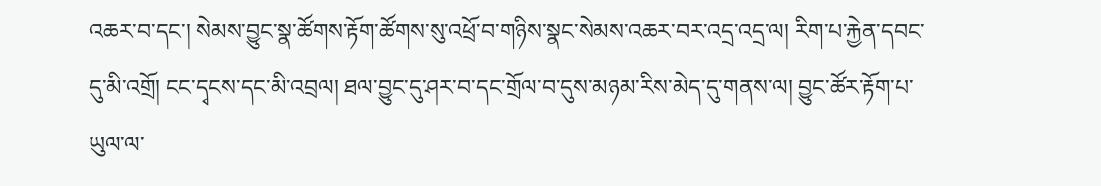འཆར་བ་དང་། སེམས་བྱུང་སྣ་ཚོགས་རྟོག་ཚོགས་སུ་འཕྲོ་བ་གཉིས་སྣང་སེམས་འཆར་བར་འདྲ་འདྲ་ལ། རིག་པ་རྐྱེན་དབང་དུ་མི་འགྲོ། ངང་དྭངས་དང་མི་འབྲལ། ཐལ་བྱུང་དུ་ཤར་བ་དང་གྲོལ་བ་དུས་མཉམ་རིས་མེད་དུ་གནས་ལ། བྱུང་ཚོར་རྟོག་པ་ཡུལ་ལ་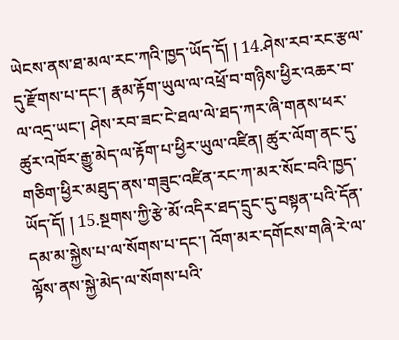ཡེངས་ནས་ཐ་མལ་རང་ཀའི་ཁྱད་ཡོད་དོ། ། 14.ཤེས་རབ་རང་རྩལ་དུ་རྫོགས་པ་དང་། རྣམ་རྟོག་ཡུལ་ལ་འཕྲོ་བ་གཉིས་ཕྱིར་འཆར་བ་ལ་འདྲ་ཡང་། ཤེས་རབ་ཟང་ངེ་ཐལ་ལེ་ཐད་ཀར་ཞི་གནས་ཕར་ཚུར་འཁོར་རྒྱུ་མེད་ལ་རྟོག་པ་ཕྱིར་ཡུལ་འཛིན། ཚུར་ལོག་ནང་དུ་གཅིག་ཕྱིར་མཐུད་ནས་གཟུང་འཛིན་རང་ཀ་མར་སོང་བའི་ཁྱད་ཡོད་དོ། ། 15.སྔགས་ཀྱི་རྩེ་མོ་འདིར་ཐད་དྲུང་དུ་བསྟན་པའི་དོན་དམ་མ་སྐྱེས་པ་ལ་སོགས་པ་དང་། འོག་མར་དགོངས་གཞི་རེ་ལ་ལྟོས་ནས་སྐྱེ་མེད་ལ་སོགས་པའི་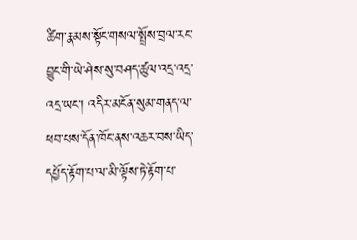ཚིག་རྣམས་སྟོང་གསལ་སྤྲོས་བྲལ་རང་བྱུང་གི་ཡེ་ཤེས་སུ་བཤད་ཚུལ་འདྲ་འདྲ་འདྲ་ཡང་། འདིར་མངོན་སུམ་གནད་ལ་ཕབ་པས་དོན་ཁོང་ནས་འཆར་བས་ཡིད་དཔྱོད་རྟོག་པ་ལ་མི་ལྟོས་ཏེ་རྟོག་པ་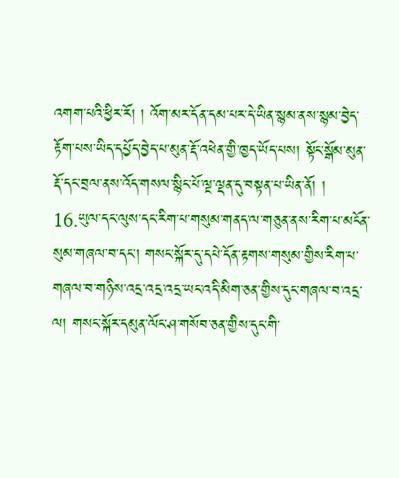འགག་པའི་ཕྱིར་རོ། ། འོག་མར་དོན་དམ་པར་དེ་ཡིན་སྙམ་ནས་སྙམ་བྱེད་རྟོག་པས་ཡིད་དཔྱོད་བྱེད་པ་མུན་རྡོ་འཕེན་གྱི་ཁྱད་ཡོད་པས། སྟོང་སྒོམ་མུན་རྡོ་དང་བྲལ་ནས་འོད་གསལ་སྙིང་པོ་ལྔ་ལྡན་དུ་བསྟན་པ་ཡིན་ནོ། ། 16.ཡུལ་དང་ལུས་དང་རིག་པ་གསུམ་གནད་ལ་གཅུན་ནས་རིག་པ་མངོན་སུམ་གཞལ་བ་དང་། གསང་སྐོར་དུ་དཔེ་དོན་རྟགས་གསུམ་གྱིས་རིག་པ་གཞལ་བ་གཉིས་འདྲ་འདྲ་འདྲ་ཡང་འདི་མིག་ཅན་གྱིས་དུང་གཞལ་བ་འདྲ་ལ། གསང་སྐོར་དམུན་ལོང་ཤ་གསོབ་ཅན་གྱིས་དུང་གི་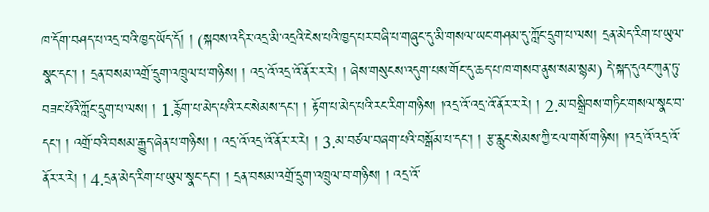ཁ་དོག་བཤད་པ་འདྲ་བའི་ཁྱད་ཡོད་དོ། ། (སྐབས་འདིར་འདྲ་མི་འདྲའི་ངེས་པའི་ཁྱད་པར་བཞི་པ་གཞུང་དུ་མི་གསལ་ཡང་གཤམ་དུ་ཀློང་དྲུག་པ་ལས། དྲན་མེད་རིག་པ་ཡུལ་སྣང་དང་། ། དྲན་བསམ་འགྲོ་དྲུག་འཁྲུལ་པ་གཉིས། ། འདྲ་འོ་འདྲ་འོ་ནོར་ར་རེ། ། ཞེས་གསུངས་འདུག་པས་གོང་དུ་ཆད་པ་ཁ་གསབ་ནུས་སམ་སྙམ) དེ་སྐད་དུའང་ཀུན་ཏུ་བཟང་པོའི་ཀློང་དྲུག་པ་ལས། ། 1.རྙོག་པ་མེད་པའི་རང་སེམས་དང་། ། རྟོག་པ་མེད་པའི་རང་རིག་གཉིས། །འདྲ་འོ་འདྲ་འོ་ནོར་ར་རེ། ། 2.མ་བསྒྲིབས་གཏིང་གསལ་སྣང་བ་དང་། ། འགྲོ་བའི་བསམ་རྒྱུད་ཞེན་པ་གཉིས། ། འདྲ་འོ་འདྲ་འོ་ནོར་ར་རེ། ། 3.མ་བཙལ་བཞག་པའི་བསྒོམ་པ་དང་། ། རྩ་རླུང་སེམས་ཀྱི་ངལ་གསོ་གཉིས། །འདྲ་འོ་འདྲ་འོ་ནོར་ར་རེ། ། 4.དྲན་མེད་རིག་པ་ཡུལ་སྣང་དང་། ། དྲན་བསམ་འགྲོ་དྲུག་འཁྲུལ་བ་གཉིས། ། འདྲ་འོ་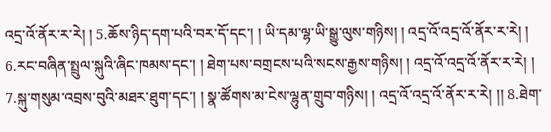འདྲ་འོ་ནོར་ར་རེ། ། 5.ཆོས་ཉིད་དག་པའི་བར་དོ་དང་། ། ཡི་དམ་ལྷ་ཡི་སྒྱུ་ལུས་གཉིས། ། འདྲ་འོ་འདྲ་འོ་ནོར་ར་རེ། ། 6.རང་བཞིན་སྤྲུལ་སྐུའི་ཞིང་ཁམས་དང་། ། ཐེག་པས་བགྲངས་པའི་སངས་རྒྱས་གཉིས། ། འདྲ་འོ་འདྲ་འོ་ནོར་ར་རེ། ། 7.སྐུ་གསུམ་འབྲས་བུའི་མཐར་ཐུག་དང་། ། སྣ་ཚོགས་མ་ངེས་ལྷུན་གྲུབ་གཉིས། ། འདྲ་འོ་འདྲ་འོ་ནོར་ར་རེ། །། 8.ཐེག་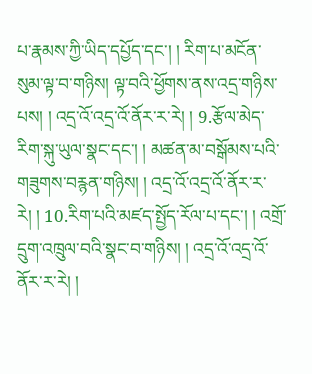པ་རྣམས་ཀྱི་ཡིད་དཔྱོད་དང་། ། རིག་པ་མངོན་སུམ་ལྟ་བ་གཉིས། ལྟ་བའི་ཕྱོགས་ནས་འདྲ་གཉིས་པས། ། འདྲ་འོ་འདྲ་འོ་ནོར་ར་རེ། ། 9.རྩོལ་མེད་རིག་སྐུ་ཡུལ་སྣང་དང་། ། མཚན་མ་བསྒོམས་པའི་གཟུགས་བརྙན་གཉིས། ། འདྲ་འོ་འདྲ་འོ་ནོར་ར་རེ། ། 10.རིག་པའི་མཛད་སྤྱོད་རོལ་པ་དང་། ། འགྲོ་དྲུག་འཁྲུལ་བའི་སྣང་བ་གཉིས། ། འདྲ་འོ་འདྲ་འོ་ནོར་ར་རེ། །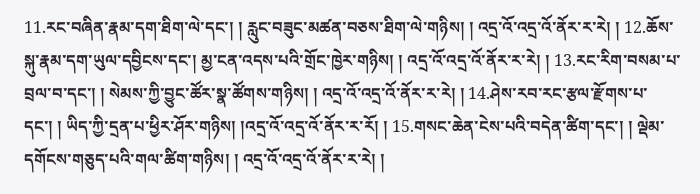11.རང་བཞིན་རྣམ་དག་ཐིག་ལེ་དང་། ། རླུང་བཟུང་མཚན་བཅས་ཐིག་ལེ་གཉིས། ། འདྲ་འོ་འདྲ་འོ་ནོར་ར་རེ། ། 12.ཆོས་སྐུ་རྣམ་དག་ཡུལ་དབྱིངས་དང་། མྱ་ངན་འདས་པའི་གྲོང་ཁྱེར་གཉིས། ། འདྲ་འོ་འདྲ་འོ་ནོར་ར་རེ། ། 13.རང་རིག་བསམ་པ་བྲལ་བ་དང་། ། སེམས་ཀྱི་བྱུང་ཚོར་སྣ་ཚོགས་གཉིས། ། འདྲ་འོ་འདྲ་འོ་ནོར་ར་རེ། ། 14.ཤེས་རབ་རང་རྩལ་རྫོགས་པ་དང་། ། ཡིད་ཀྱི་དྲན་པ་ཕྱིར་ཤོར་གཉིས། །འདྲ་འོ་འདྲ་འོ་ནོར་ར་རོ། ། 15.གསང་ཆེན་ངེས་པའི་བདེན་ཚིག་དང་། ། ལྡེམ་དགོངས་གཅུད་པའི་གལ་ཚིག་གཉིས། ། འདྲ་འོ་འདྲ་འོ་ནོར་ར་རེ། །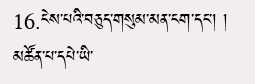16.ངེས་པའི་བཅུད་གསུམ་མན་ངག་དང་། ། མཚོན་པ་དཔེ་ཡི་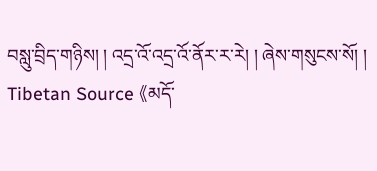བསླུ་བྲིད་གཉིས། ། འདྲ་འོ་འདྲ་འོ་ནོར་ར་རེ། ། ཞེས་གསུངས་སོ། །
Tibetan Source 《མདོ་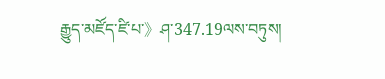རྒྱུད་མཛོད་ཛི་པ་》ཤ་347.19ལས་བཏུས།